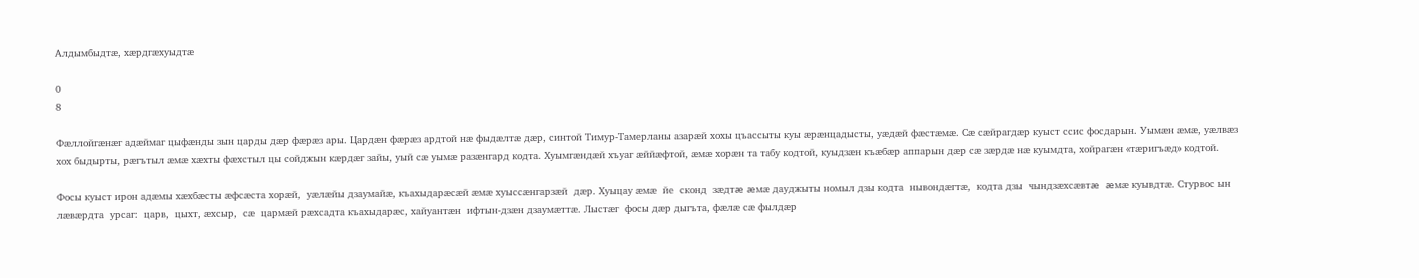Алдымбыдтæ, хæрдгæхуыдтæ

0
8

Фæллойгæнæг адæймаг цыфæнды зын царды дæр фæрæз ары. Цардæн фæрæз ардтой нæ фыдæлтæ дæр, синтой Тимур-Тамерланы азарæй хохы цъассыты куы æрæнцадысты, уæдæй фæстæмæ. Сæ сæйрагдæр куыст ссис фосдарын. Уымæн æмæ, уæлвæз хох быдырты, рæгътыл æмæ хæхты фæхстыл цы сойджын кæрдæг зайы, уый сæ уымæ разæнгард кодта. Хуымгæндæй хъуаг æййæфтой, æмæ хорæн та табу кодтой, куыдзæн къæбæр аппарын дæр сæ зæрдæ нæ куымдта, хойрагæн «тæригъæд» кодтой.

Фосы куыст ирон адæмы хæхбæсты æфсæста хорæй,  уæлæйы дзаумайæ, къахыдарæсæй æмæ хуыссæнгарзæй  дæр. Хуыцау æмæ  йе  сконд  зæдтæ æмæ дауджыты номыл дзы кодта  нывондæгтæ,  кодта дзы  чындзæхсæвтæ  æмæ куывдтæ. Стурвос ын  лæвæрдта  урсаг:  царв,  цыхт, æхсыр,  сæ  цармæй рæхсадта къахыдарæс, хайуантæн  ифтын-дзæн дзаумæттæ. Лыстæг  фосы дæр дыгъта, фæлæ сæ фылдæр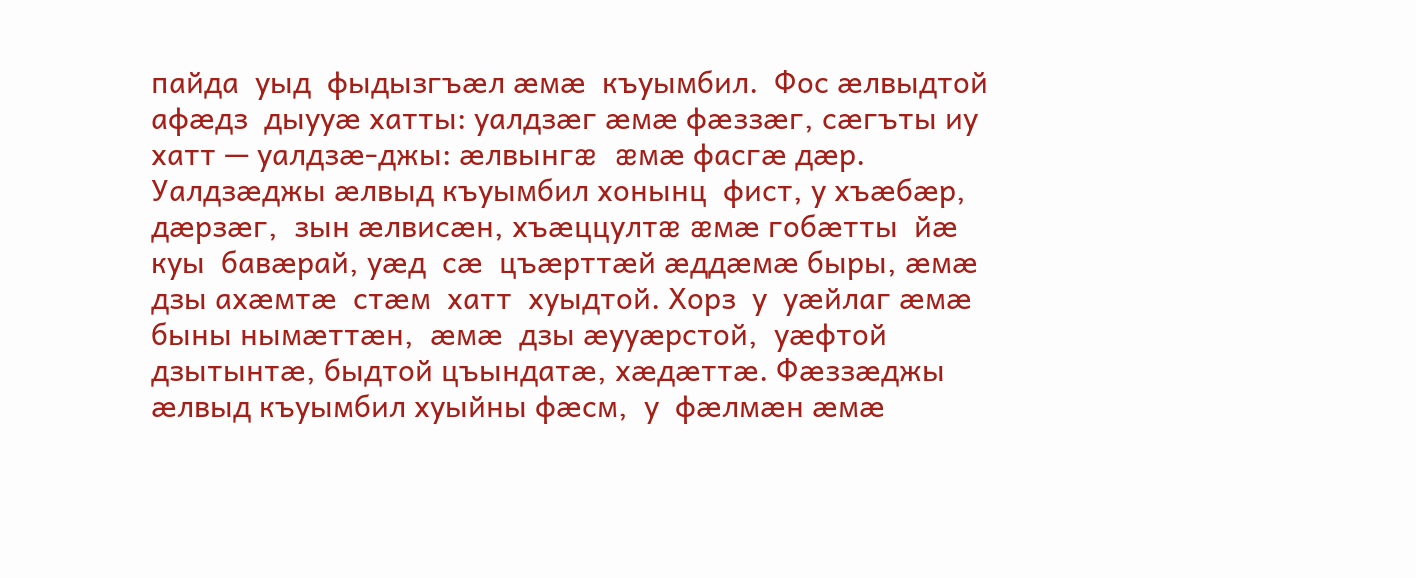пайда  уыд  фыдызгъæл æмæ  къуымбил.  Фос æлвыдтой  афæдз  дыууæ хатты: уалдзæг æмæ фæззæг, сæгъты иу хатт — уалдзæ-джы: æлвынгæ  æмæ фасгæ дæр. Уалдзæджы æлвыд къуымбил хонынц  фист, у хъæбæр,  дæрзæг,  зын æлвисæн, хъæццултæ æмæ гобæтты  йæ  куы  бавæрай, уæд  сæ  цъæрттæй æддæмæ быры, æмæ дзы ахæмтæ  стæм  хатт  хуыдтой. Хорз  у  уæйлаг æмæ  быны нымæттæн,  æмæ  дзы æууæрстой,  уæфтой  дзытынтæ, быдтой цъындатæ, хæдæттæ. Фæззæджы æлвыд къуымбил хуыйны фæсм,  у  фæлмæн æмæ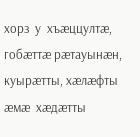хорз  у  хъæццултæ,  гобæттæ рæтауынæн, куырæтты, хæлæфты  æмæ  хæдæтты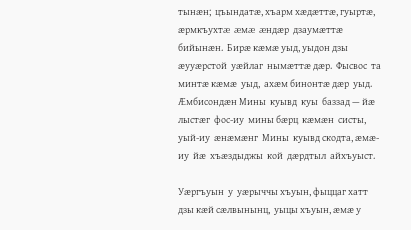тынæн;  цъындатæ, хъарм хæдæттæ, гуыртæ, æрмкъухтæ  æмæ  æндæр  дзаумæттæ  бийынæн.  Бирæ кæмæ уыд, уыдон дзы æууæрстой  уæйлаг  нымæттæ дæр.  Фысвос  та  минтæ кæмæ  уыд,  ахæм бинонтæ дæр  уыд.  Æмбисондæн Мины  куывд  куы  баззад — йæ  лыстæг  фос-иу  мины бæрц  кæмæн  систы,  уый-иу  æнæмæнг  Мины  куывд скодта, æмæ-иу  йæ  хъæздыджы  кой  дæрдтыл  айхъуыст.

Уæргъуын  у  уæрыччы хъуын, фыццаг хатт  дзы кæй сæлвынынц,  уыцы хъуын, æмæ у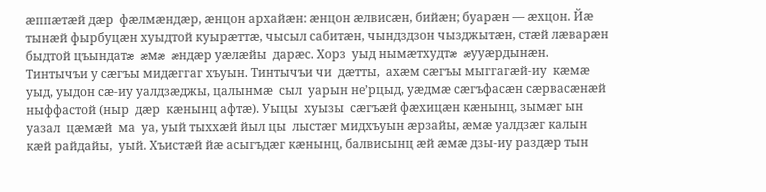æппæтæй дæр  фæлмæндæр, æнцон архайæн: æнцон æлвисæн, бийæн; буарæн — æхцон. Йæ  тынæй фырбуцæн хуыдтой куырæттæ, чысыл сабитæн, чындздзон чызджытæн, стæй лæварæн быдтой цъындатæ æмæ æндæр уæлæйы  дарæс. Хорз  уыд нымæтхудтæ æууæрдынæн. Тинтычъи у сæгъы мидæггаг хъуын. Тинтычъи чи  дæтты,  ахæм сæгъы мыггагæй-иу  кæмæ уыд, уыдон сæ-иу уалдзæджы, цалынмæ  сыл  уарын не’рцыд, уæдмæ сæгъфасæн сæрвасæнæй ныффастой (ныр  дæр  кæнынц афтæ). Уыцы  хуызы  сæгъæй фæхицæн кæнынц, зымæг ын уазал  цæмæй  ма  уа, уый тыххæй йыл цы  лыстæг мидхъуын æрзайы, æмæ уалдзæг калын кæй райдайы,  уый. Хъистæй йæ асыгъдæг кæнынц, балвисынц æй æмæ дзы-иу раздæр тын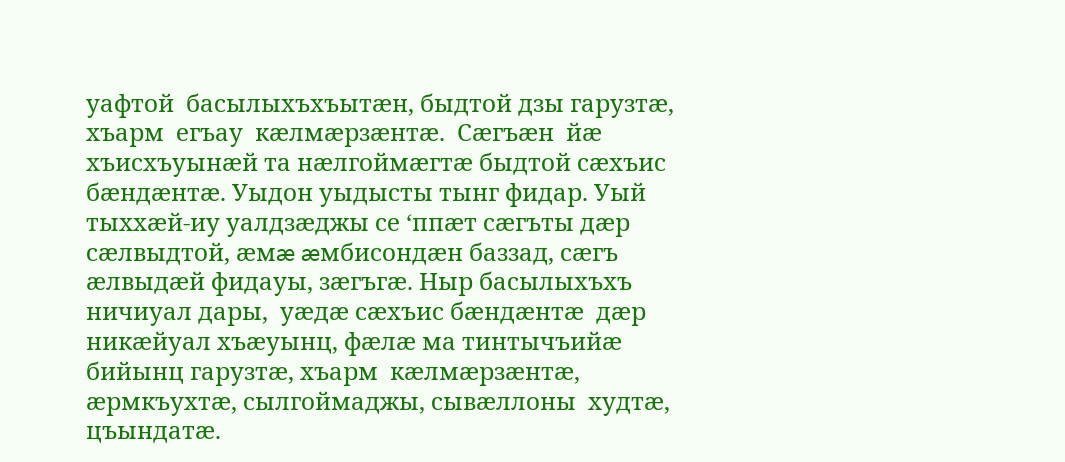уафтой  басылыхъхъытæн, быдтой дзы гарузтæ,  хъарм  егъау  кæлмæрзæнтæ.  Сæгъæн  йæ  хъисхъуынæй та нæлгоймæгтæ быдтой сæхъис бæндæнтæ. Уыдон уыдысты тынг фидар. Уый тыххæй-иу уалдзæджы се ‘ппæт сæгъты дæр сæлвыдтой, æмæ æмбисондæн баззад, сæгъ æлвыдæй фидауы, зæгъгæ. Ныр басылыхъхъ ничиуал дары,  уæдæ сæхъис бæндæнтæ  дæр никæйуал хъæуынц, фæлæ ма тинтычъийæ бийынц гарузтæ, хъарм  кæлмæрзæнтæ, æрмкъухтæ, сылгоймаджы, сывæллоны  худтæ, цъындатæ.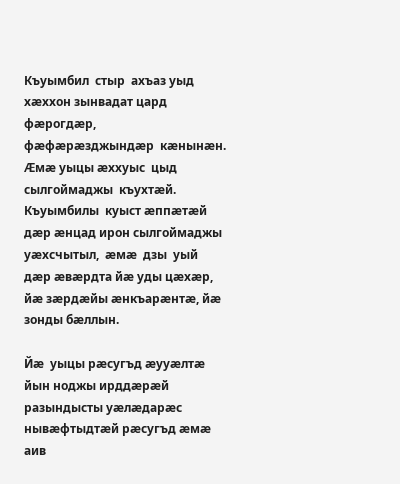Къуымбил  стыр  ахъаз уыд хæххон зынвадат цард фæрогдæр, фæфæрæзджындæр  кæнынæн. Æмæ уыцы æххуыс  цыд  сылгоймаджы  къухтæй.  Къуымбилы  куыст æппæтæй дæр æнцад ирон сылгоймаджы уæхсчытыл,  æмæ  дзы  уый дæр æвæрдта йæ уды цæхæр, йæ зæрдæйы æнкъарæнтæ, йæ зонды бæллын.

Йæ  уыцы рæсугъд æууæлтæ йын ноджы ирддæрæй разындысты уæлæдарæс нывæфтыдтæй рæсугъд æмæ аив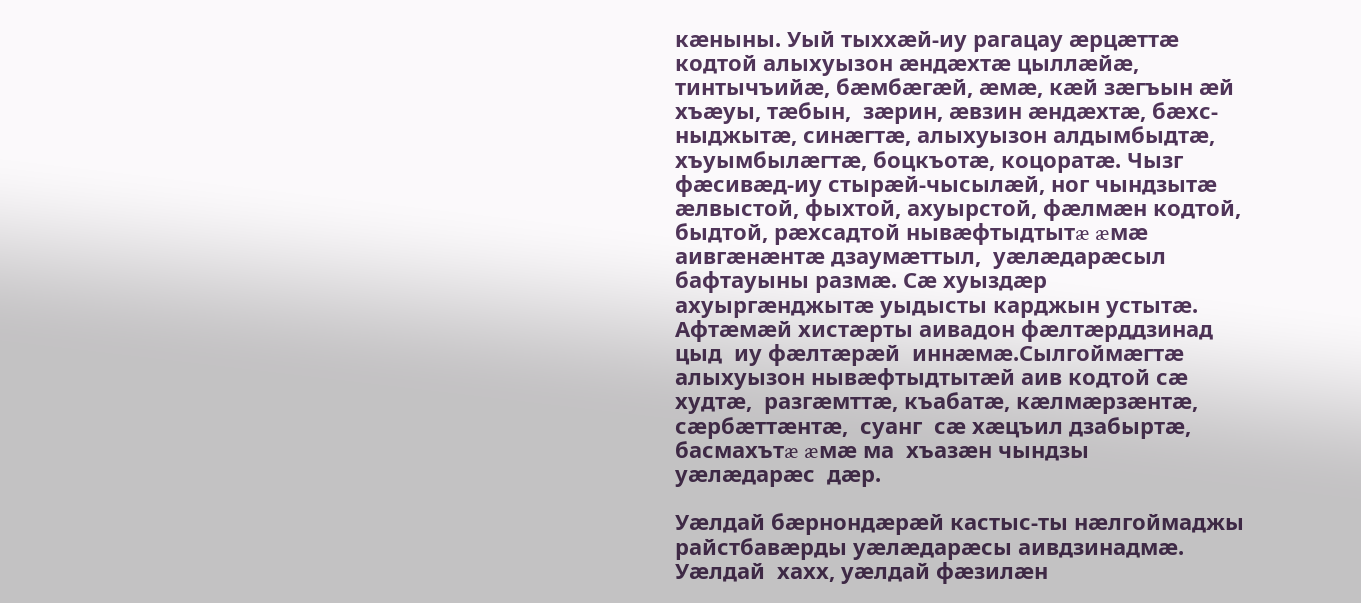кæныны. Уый тыххæй-иу рагацау æрцæттæ кодтой алыхуызон æндæхтæ цыллæйæ, тинтычъийæ, бæмбæгæй, æмæ, кæй зæгъын æй хъæуы, тæбын,  зæрин, æвзин æндæхтæ, бæхс-ныджытæ, синæгтæ, алыхуызон алдымбыдтæ, хъуымбылæгтæ, боцкъотæ, коцоратæ. Чызг фæсивæд-иу стырæй-чысылæй, ног чындзытæ æлвыстой, фыхтой, ахуырстой, фæлмæн кодтой, быдтой, рæхсадтой нывæфтыдтытæ æмæ аивгæнæнтæ дзаумæттыл,  уæлæдарæсыл бафтауыны размæ. Сæ хуыздæр ахуыргæнджытæ уыдысты карджын устытæ. Афтæмæй хистæрты аивадон фæлтæрддзинад  цыд  иу фæлтæрæй  иннæмæ.Сылгоймæгтæ алыхуызон нывæфтыдтытæй аив кодтой сæ худтæ,  разгæмттæ, къабатæ, кæлмæрзæнтæ, сæрбæттæнтæ,  суанг  сæ хæцъил дзабыртæ, басмахътæ æмæ ма  хъазæн чындзы  уæлæдарæс  дæр.

Уæлдай бæрнондæрæй кастыс-ты нæлгоймаджы райстбавæрды уæлæдарæсы аивдзинадмæ. Уæлдай  хахх, уæлдай фæзилæн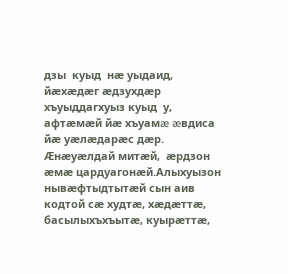дзы  куыд  нæ уыдаид, йæхæдæг æдзухдæр  хъуыддагхуыз куыд  у, афтæмæй йæ хъуамæ æвдиса йæ уæлæдарæс дæр. Æнæуæлдай митæй,  æрдзон æмæ цардуагонæй.Алыхуызон нывæфтыдтытæй сын аив  кодтой сæ худтæ, хæдæттæ, басылыхъхъытæ, куырæттæ,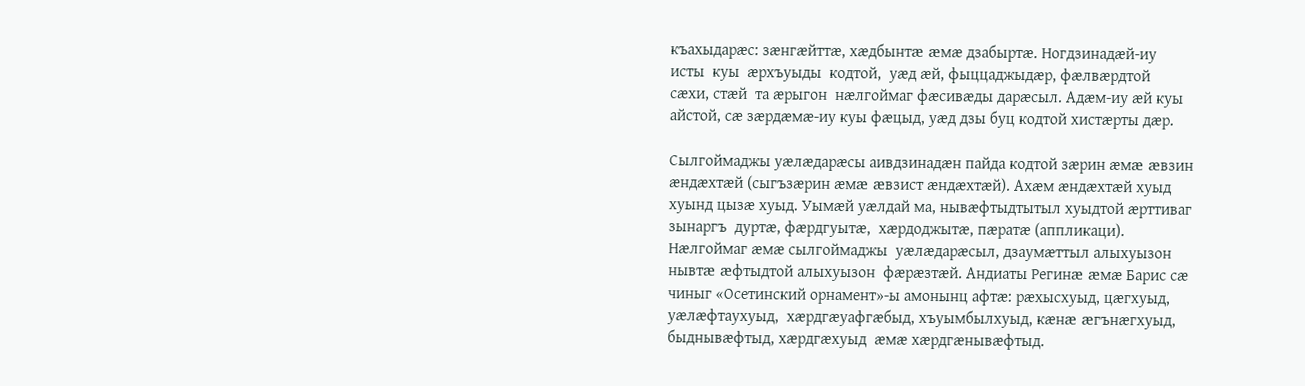къахыдарæс: зæнгæйттæ, хæдбынтæ æмæ дзабыртæ. Ногдзинадæй-иу  исты  куы  æрхъуыды  кодтой,  уæд æй, фыццаджыдæр, фæлвæрдтой  сæхи, стæй  та æрыгон  нæлгоймаг фæсивæды дарæсыл. Адæм-иу æй куы айстой, сæ зæрдæмæ-иу куы фæцыд, уæд дзы буц кодтой хистæрты дæр.

Сылгоймаджы уæлæдарæсы аивдзинадæн пайда кодтой зæрин æмæ æвзин æндæхтæй (сыгъзæрин æмæ æвзист æндæхтæй). Ахæм æндæхтæй хуыд хуынд цызæ хуыд. Уымæй уæлдай ма, нывæфтыдтытыл хуыдтой æрттиваг зынаргъ  дуртæ, фæрдгуытæ,  хæрдоджытæ, пæратæ (аппликаци). Нæлгоймаг æмæ сылгоймаджы  уæлæдарæсыл, дзаумæттыл алыхуызон нывтæ æфтыдтой алыхуызон  фæрæзтæй. Андиаты Регинæ æмæ Барис сæ чиныг «Осетинский орнамент»-ы амонынц афтæ: рæхысхуыд, цæгхуыд, уæлæфтаухуыд,  хæрдгæуафгæбыд, хъуымбылхуыд, кæнæ æгънæгхуыд, быднывæфтыд, хæрдгæхуыд  æмæ хæрдгæнывæфтыд.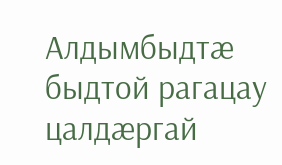Алдымбыдтæ  быдтой рагацау цалдæргай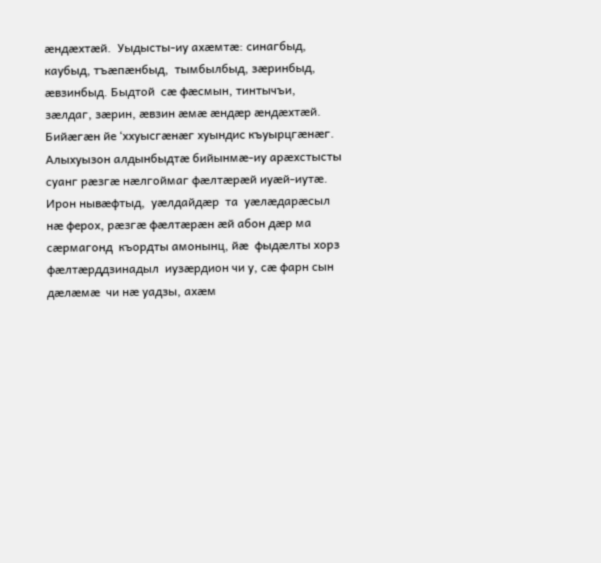æндæхтæй.  Уыдысты-иу ахæмтæ: синагбыд, каубыд, тъæпæнбыд,  тымбылбыд, зæринбыд, æвзинбыд. Быдтой  сæ фæсмын, тинтычъи, зæлдаг, зæрин, æвзин æмæ æндæр æндæхтæй. Бийæгæн йе ‘ххуысгæнæг хуындис къуырцгæнæг. Алыхуызон алдынбыдтæ бийынмæ-иу арæхстысты суанг рæзгæ нæлгоймаг фæлтæрæй иуæй-иутæ. Ирон нывæфтыд,  уæлдайдæр  та  уæлæдарæсыл нæ ферох, рæзгæ фæлтæрæн æй абон дæр ма сæрмагонд  къордты амонынц, йæ  фыдæлты хорз фæлтæрддзинадыл  иузæрдион чи у, сæ фарн сын  дæлæмæ  чи нæ уадзы, ахæм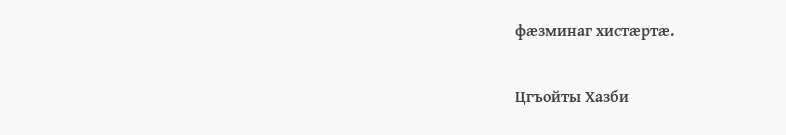фæзминаг хистæртæ.

Цгъойты Хазби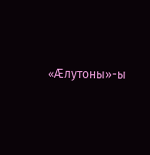«Æлутоны»-ы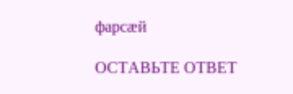фарсæй

ОСТАВЬТЕ ОТВЕТ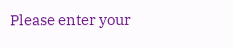Please enter your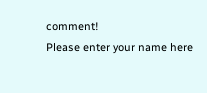comment!
Please enter your name here